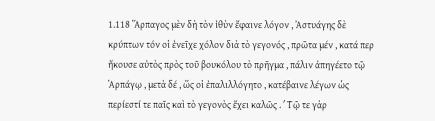1.118 Ἅρπαγος μὲν δὴ τὸν ἰθὺν ἔφαινε λόγον , Ἀστυάγης δὲ κρύπτων τόν οἱ ἐνεῖχε χόλον διὰ τὸ γεγονός , πρῶτα μέν , κατά περ ἤκουσε αὐτὸς πρὸς τοῦ βουκόλου τὸ πρῆγμα , πάλιν ἀπηγέετο τῷ Ἁρπάγῳ , μετὰ δέ , ὥς οἱ ἐπαλιλλόγητο , κατέβαινε λέγων ὡς περίεστί τε παῖς καὶ τὸ γεγονὸς ἔχει καλῶς . ʹ Τῷ τε γὰρ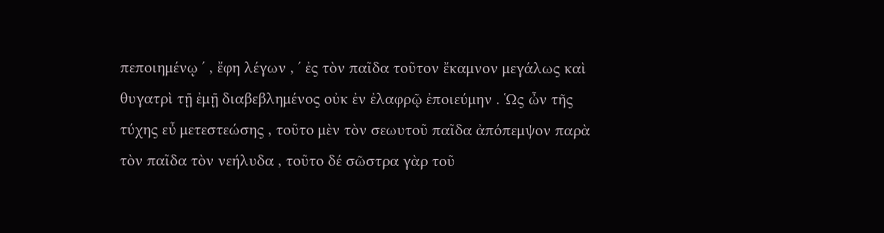πεποιημένῳ ʹ , ἔφη λέγων , ʹ ἐς τὸν παῖδα τοῦτον ἔκαμνον μεγάλως καὶ θυγατρὶ τῇ ἐμῇ διαβεβλημένος οὐκ ἐν ἐλαφρῷ ἐποιεύμην . Ὡς ὦν τῆς τύχης εὖ μετεστεώσης , τοῦτο μὲν τὸν σεωυτοῦ παῖδα ἀπόπεμψον παρὰ τὸν παῖδα τὸν νεήλυδα , τοῦτο δέ σῶστρα γὰρ τοῦ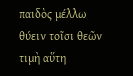παιδὸς μέλλω θύειν τοῖσι θεῶν τιμὴ αὕτη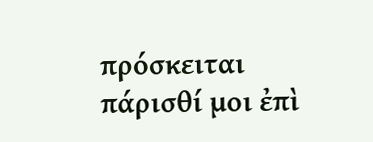πρόσκειται πάρισθί μοι ἐπὶ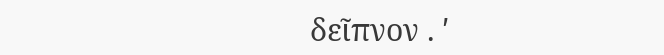δεῖπνον . ʹ